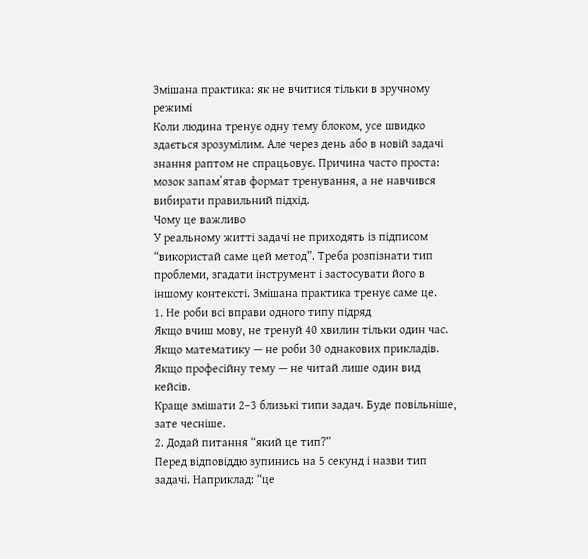Змішана практика: як не вчитися тільки в зручному режимі
Коли людина тренує одну тему блоком, усе швидко здається зрозумілим. Але через день або в новій задачі знання раптом не спрацьовує. Причина часто проста: мозок запамʼятав формат тренування, а не навчився вибирати правильний підхід.
Чому це важливо
У реальному житті задачі не приходять із підписом “використай саме цей метод”. Треба розпізнати тип проблеми, згадати інструмент і застосувати його в іншому контексті. Змішана практика тренує саме це.
1. Не роби всі вправи одного типу підряд
Якщо вчиш мову, не тренуй 40 хвилин тільки один час. Якщо математику — не роби 30 однакових прикладів. Якщо професійну тему — не читай лише один вид кейсів.
Краще змішати 2–3 близькі типи задач. Буде повільніше, зате чесніше.
2. Додай питання “який це тип?”
Перед відповіддю зупинись на 5 секунд і назви тип задачі. Наприклад: “це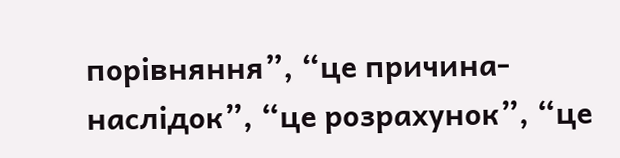порівняння”, “це причина-наслідок”, “це розрахунок”, “це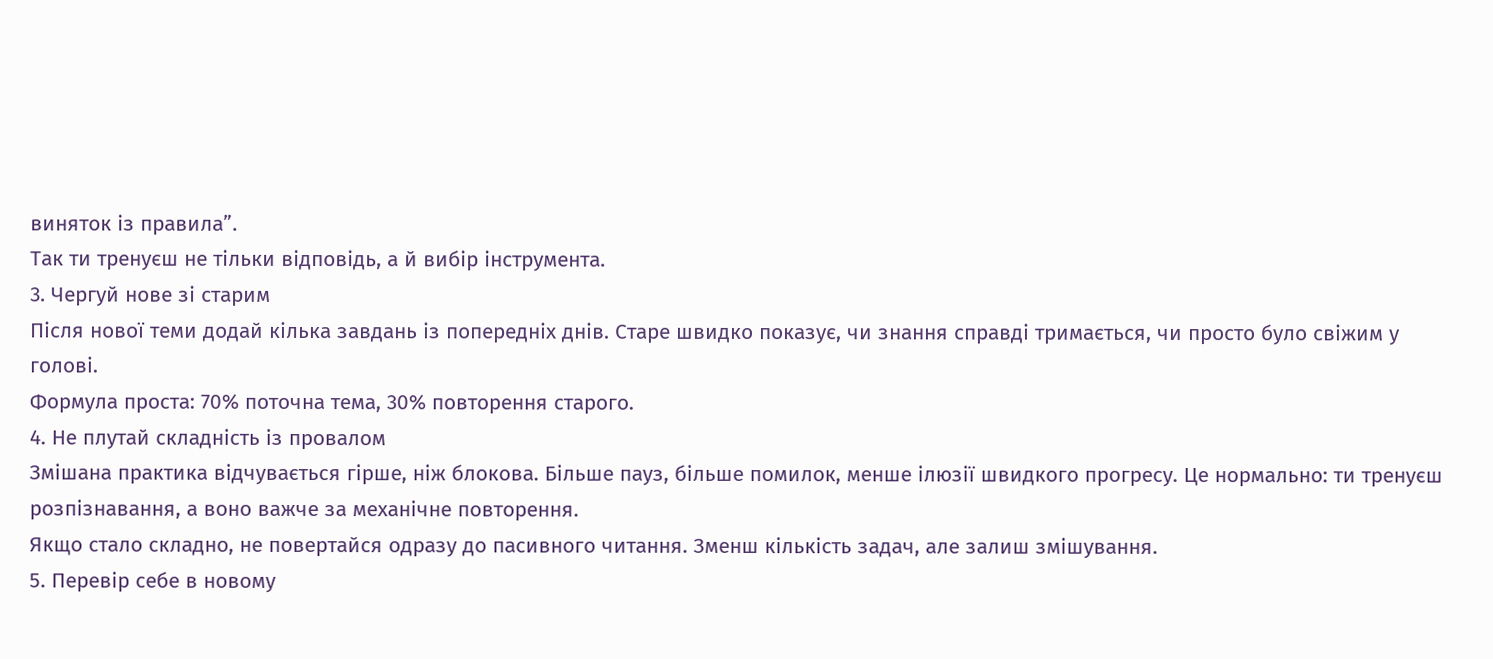виняток із правила”.
Так ти тренуєш не тільки відповідь, а й вибір інструмента.
3. Чергуй нове зі старим
Після нової теми додай кілька завдань із попередніх днів. Старе швидко показує, чи знання справді тримається, чи просто було свіжим у голові.
Формула проста: 70% поточна тема, 30% повторення старого.
4. Не плутай складність із провалом
Змішана практика відчувається гірше, ніж блокова. Більше пауз, більше помилок, менше ілюзії швидкого прогресу. Це нормально: ти тренуєш розпізнавання, а воно важче за механічне повторення.
Якщо стало складно, не повертайся одразу до пасивного читання. Зменш кількість задач, але залиш змішування.
5. Перевір себе в новому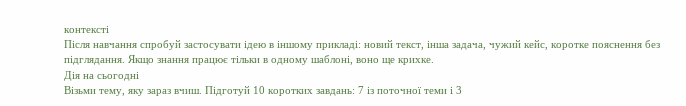контексті
Після навчання спробуй застосувати ідею в іншому прикладі: новий текст, інша задача, чужий кейс, коротке пояснення без підглядання. Якщо знання працює тільки в одному шаблоні, воно ще крихке.
Дія на сьогодні
Візьми тему, яку зараз вчиш. Підготуй 10 коротких завдань: 7 із поточної теми і 3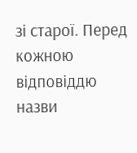зі старої. Перед кожною відповіддю назви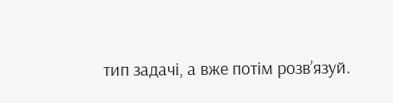тип задачі, а вже потім розвʼязуй.